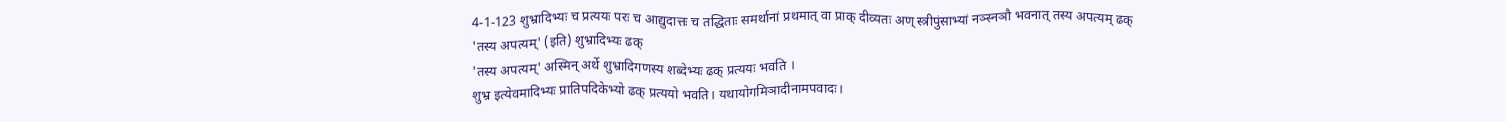4-1-123 शुभ्रादिभ्यः च प्रत्ययः परः च आद्युदात्तः च तद्धिताः समर्थानां प्रथमात् वा प्राक् दीव्यतः अण् स्त्रीपुंसाभ्यां नञ्स्नञौ भवनात् तस्य अपत्यम् ढक्
'तस्य अपत्यम्' (इति) शुभ्रादिभ्यः ढक्
'तस्य अपत्यम्' अस्मिन् अर्थे शुभ्रादिगणस्य शब्देभ्यः ढक् प्रत्ययः भवति ।
शुभ्र इत्येवमादिभ्यः प्रातिपदिकेभ्यो ढक् प्रत्ययो भवति। यथायोगमिञादीनामपवादः।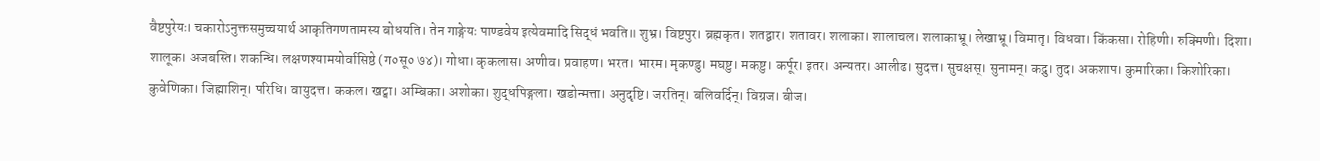वैष्टपुरेयः। चकारोऽनुक्तसमुच्चयार्थ आकृतिगणतामस्य बोधयति। तेन गाङ्गेयः पाण्डवेय इत्येवमादि सिद्धं भवति॥ शुभ्र। विष्टपुर। ब्रह्मकृत। शतद्वार। शतावर। शलाका। शालाचल। शलाकाभ्रू। लेखाभ्रू। विमातृ। विधवा। किंकसा। रोहिणी। रुक्मिणी। दिशा। शालूक। अजबस्ति। शकन्धि। लक्षणश्यामयोर्वासिष्ठे (ग०सू० ७४)। गोधा। कृकलास। अणीव। प्रवाहण। भरत। भारम। मृकण्डु। मघष्टु। मकष्टु। कर्पूर। इतर। अन्यतर। आलीढ। सुदत्त। सुचक्षस्। सुनामन्। कद्रु। तुद। अकशाप। कुमारिका। किशोरिका। कुवेणिका। जिह्माशिन्। परिधि। वायुदत्त। ककल। खट्वा। अम्बिका। अशोका। शुद्धपिङ्गला। खडोन्मत्ता। अनुदृष्टि। जरतिन्। बलिवर्दिन्। विग्रज। बीज।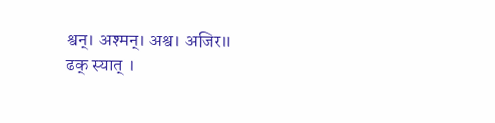श्वन्। अश्मन्। अश्व। अजिर॥
ढक् स्यात् ।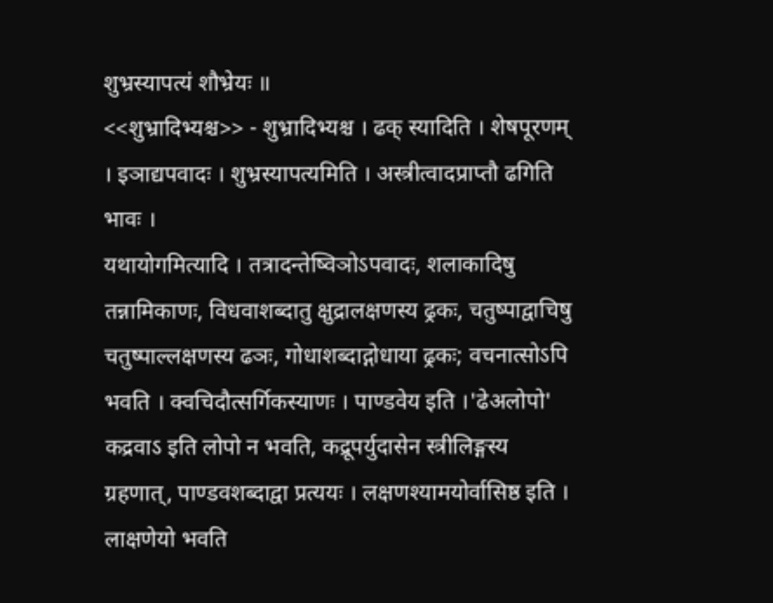शुभ्रस्यापत्यं शौभ्रेयः ॥
<<शुभ्रादिभ्यश्च>> - शुभ्रादिभ्यश्च । ढक् स्यादिति । शेषपूरणम् । इञाद्यपवादः । शुभ्रस्यापत्यमिति । अस्त्रीत्वादप्राप्तौ ढगिति भावः ।
यथायोगमित्यादि । तत्रादन्तेष्विञोऽपवादः, शलाकादिषु तन्नामिकाणः, विधवाशब्दातु क्षुद्रालक्षणस्य ढ्रकः, चतुष्पाद्वाचिषु चतुष्पाल्लक्षणस्य ढञः, गोधाशब्दाद्गोधाया ढ्रकः; वचनात्सोऽपि भवति । क्वचिदौत्सर्गिकस्याणः । पाण्डवेय इति ।'ढेअलोपो' कद्रवाऽ इति लोपो न भवति, कद्रूपर्युदासेन स्त्रीलिङ्गस्य ग्रहणात्, पाण्डवशब्दाद्वा प्रत्ययः । लक्षणश्यामयोर्वासिष्ठ इति । लाक्षणेयो भवति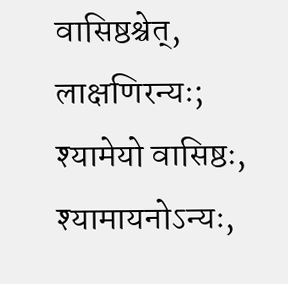वासिष्ठश्चेत्, लाक्षणिरन्यः; श्यामेयो वासिष्ठः, श्यामायनोऽन्यः,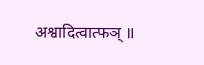अश्वादित्वात्फञ् ॥